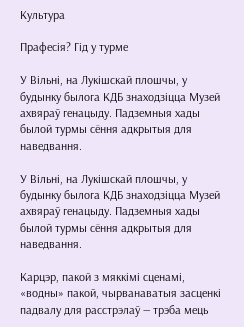Культура

Прафесія? Гід у турме

У Вільні, на Лукішскай плошчы, у будынку былога КДБ знаходзіцца Музей ахвяраў генацыду. Падземныя хады былой турмы сёння адкрытыя для наведвання.

У Вільні, на Лукішскай плошчы, у будынку былога КДБ знаходзіцца Музей ахвяраў генацыду. Падземныя хады былой турмы сёння адкрытыя для наведвання.

Карцэр, пакой з мяккімі сценамі, «водны» пакой, чырванаватыя засценкі падвалу для расстрэлаў — трэба мець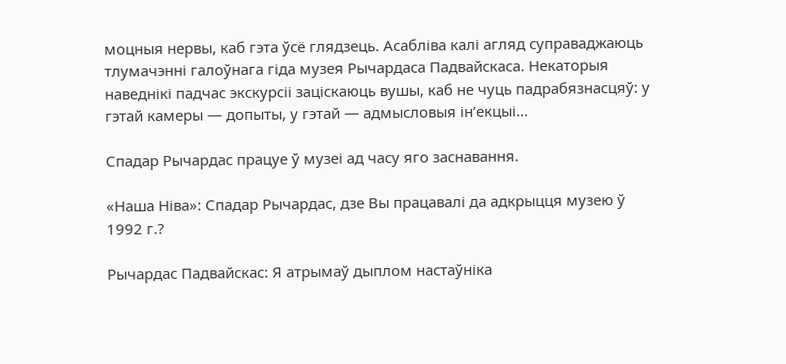моцныя нервы, каб гэта ўсё глядзець. Асабліва калі агляд суправаджаюць тлумачэнні галоўнага гіда музея Рычардаса Падвайскаса. Некаторыя наведнікі падчас экскурсіі заціскаюць вушы, каб не чуць падрабязнасцяў: у гэтай камеры — допыты, у гэтай — адмысловыя ін’екцыі…

Спадар Рычардас працуе ў музеі ад часу яго заснавання.

«Наша Ніва»: Спадар Рычардас, дзе Вы працавалі да адкрыцця музею ў 1992 г.?

Рычардас Падвайскас: Я атрымаў дыплом настаўніка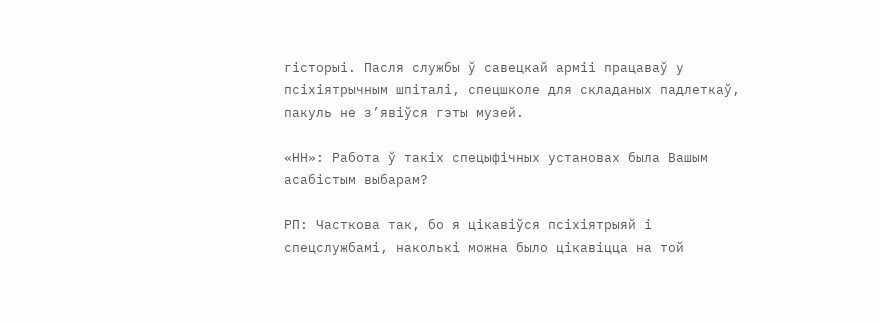гісторыі. Пасля службы ў савецкай арміі працаваў у псіхіятрычным шпіталі, спецшколе для складаных падлеткаў, пакуль не з’явіўся гэты музей.

«НН»: Работа ў такіх спецыфічных установах была Вашым асабістым выбарам?

РП: Часткова так, бо я цікавіўся псіхіятрыяй і спецслужбамі, наколькі можна было цікавіцца на той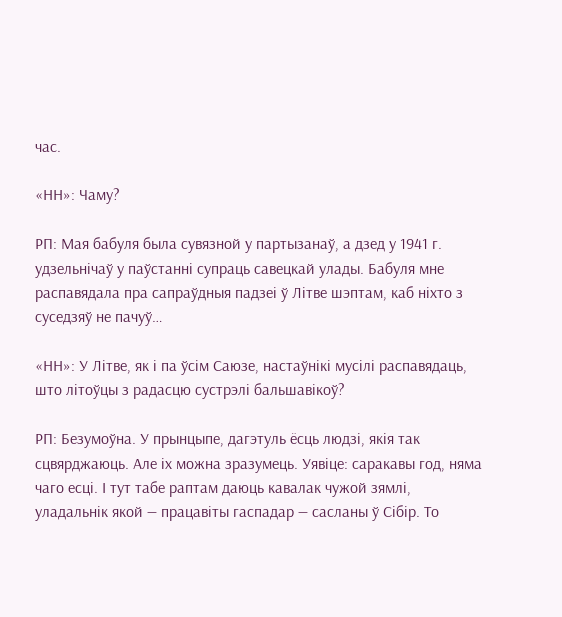час.

«НН»: Чаму?

РП: Мая бабуля была сувязной у партызанаў, а дзед у 1941 г. удзельнічаў у паўстанні супраць савецкай улады. Бабуля мне распавядала пра сапраўдныя падзеі ў Літве шэптам, каб ніхто з суседзяў не пачуў…

«НН»: У Літве, як і па ўсім Саюзе, настаўнікі мусілі распавядаць, што літоўцы з радасцю сустрэлі бальшавікоў?

РП: Безумоўна. У прынцыпе, дагэтуль ёсць людзі, якія так сцвярджаюць. Але іх можна зразумець. Уявіце: саракавы год, няма чаго есці. І тут табе раптам даюць кавалак чужой зямлі, уладальнік якой — працавіты гаспадар — сасланы ў Сібір. То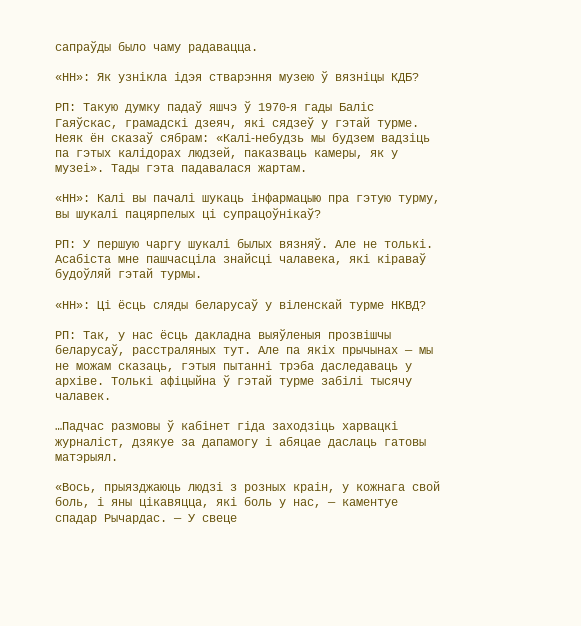сапраўды было чаму радавацца.

«НН»: Як узнікла ідэя стварэння музею ў вязніцы КДБ?

РП: Такую думку падаў яшчэ ў 1970‑я гады Баліс Гаяўскас, грамадскі дзеяч, які сядзеў у гэтай турме. Неяк ён сказаў сябрам: «Калі‑небудзь мы будзем вадзіць па гэтых калідорах людзей, паказваць камеры, як у музеі». Тады гэта падавалася жартам.

«НН»: Калі вы пачалі шукаць інфармацыю пра гэтую турму, вы шукалі пацярпелых ці супрацоўнікаў?

РП: У першую чаргу шукалі былых вязняў. Але не толькі. Асабіста мне пашчасціла знайсці чалавека, які кіраваў будоўляй гэтай турмы.

«НН»: Ці ёсць сляды беларусаў у віленскай турме НКВД?

РП: Так, у нас ёсць дакладна выяўленыя прозвішчы беларусаў, расстраляных тут. Але па якіх прычынах — мы не можам сказаць, гэтыя пытанні трэба даследаваць у архіве. Толькі афіцыйна ў гэтай турме забілі тысячу чалавек.

…Падчас размовы ў кабінет гіда заходзіць харвацкі журналіст, дзякуе за дапамогу і абяцае даслаць гатовы матэрыял.

«Вось, прыязджаюць людзі з розных краін, у кожнага свой боль, і яны цікавяцца, які боль у нас, — каментуе спадар Рычардас. — У свеце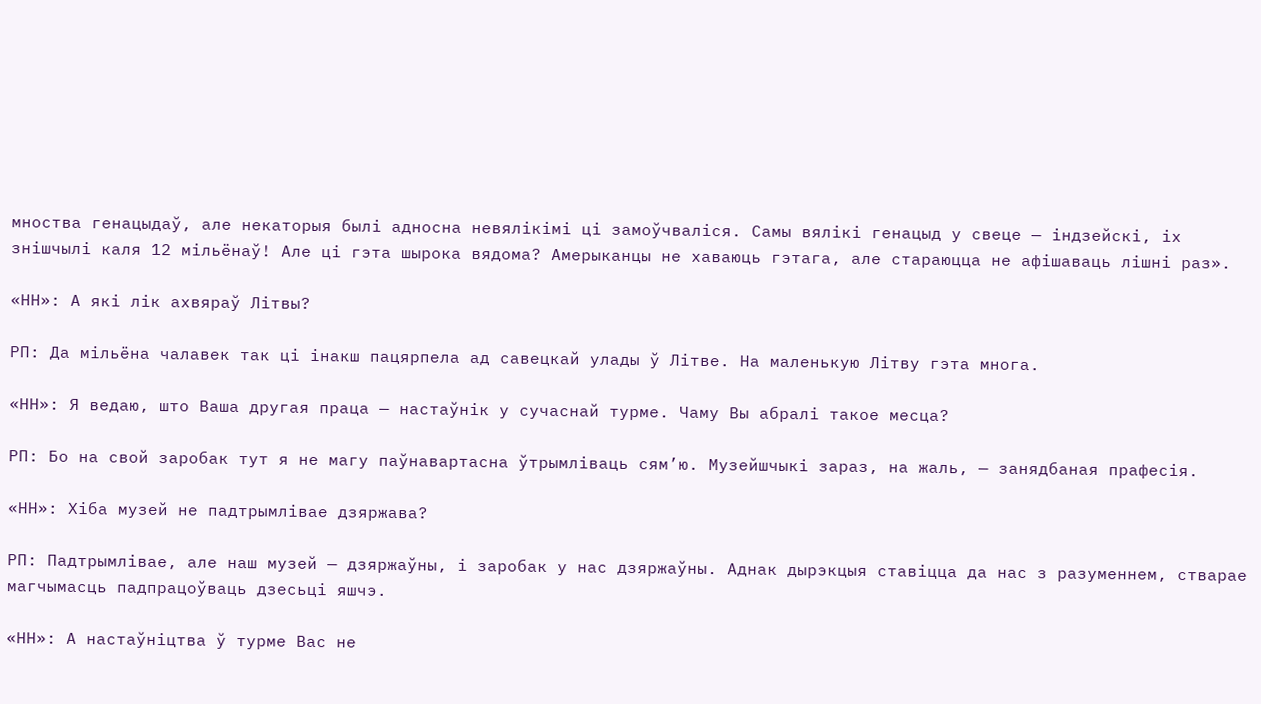мноства генацыдаў, але некаторыя былі адносна невялікімі ці замоўчваліся. Самы вялікі генацыд у свеце — індзейскі, іх знішчылі каля 12 мільёнаў! Але ці гэта шырока вядома? Амерыканцы не хаваюць гэтага, але стараюцца не афішаваць лішні раз».

«НН»: А які лік ахвяраў Літвы?

РП: Да мільёна чалавек так ці інакш пацярпела ад савецкай улады ў Літве. На маленькую Літву гэта многа.

«НН»: Я ведаю, што Ваша другая праца — настаўнік у сучаснай турме. Чаму Вы абралі такое месца?

РП: Бо на свой заробак тут я не магу паўнавартасна ўтрымліваць сям’ю. Музейшчыкі зараз, на жаль, — занядбаная прафесія.

«НН»: Хіба музей не падтрымлівае дзяржава?

РП: Падтрымлівае, але наш музей — дзяржаўны, і заробак у нас дзяржаўны. Аднак дырэкцыя ставіцца да нас з разуменнем, стварае магчымасць падпрацоўваць дзесьці яшчэ.

«НН»: А настаўніцтва ў турме Вас не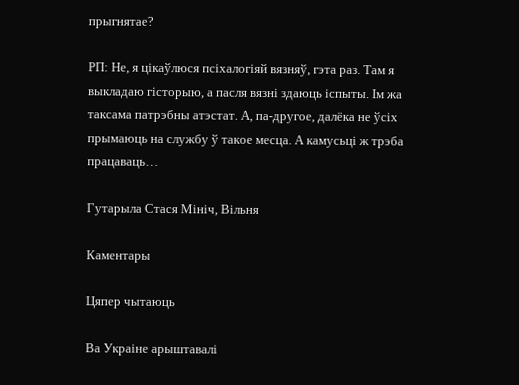прыгнятае?

РП: Не, я цікаўлюся псіхалогіяй вязняў, гэта раз. Там я выкладаю гісторыю, а пасля вязні здаюць іспыты. Ім жа таксама патрэбны атэстат. А, па‑другое, далёка не ўсіх прымаюць на службу ў такое месца. А камусьці ж трэба працаваць…

Гутарыла Стася Мініч, Вільня

Каментары

Цяпер чытаюць

Ва Украіне арыштавалі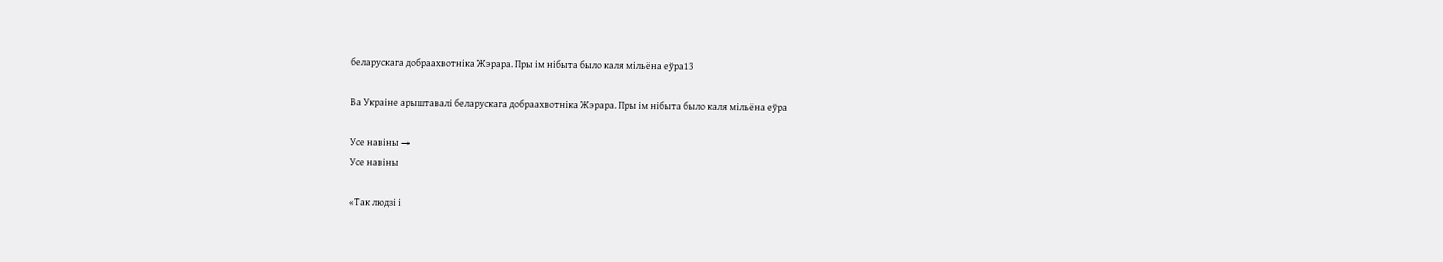беларускага добраахвотніка Жэрара. Пры ім нібыта было каля мільёна еўра13

Ва Украіне арыштавалі беларускага добраахвотніка Жэрара. Пры ім нібыта было каля мільёна еўра

Усе навіны →
Усе навіны

«Так людзі і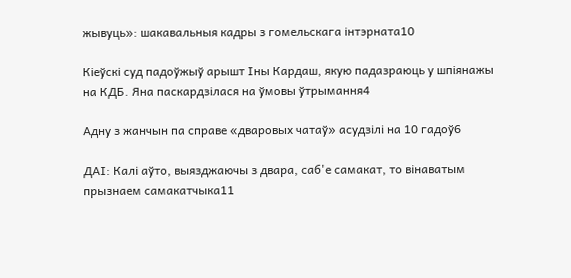жывуць»: шакавальныя кадры з гомельскага інтэрната10

Кіеўскі суд падоўжыў арышт Іны Кардаш, якую падазраюць у шпіянажы на КДБ. Яна паскардзілася на ўмовы ўтрымання4

Адну з жанчын па справе «дваровых чатаў» асудзілі на 10 гадоў6

ДАІ: Калі аўто, выязджаючы з двара, саб'е самакат, то вінаватым прызнаем самакатчыка11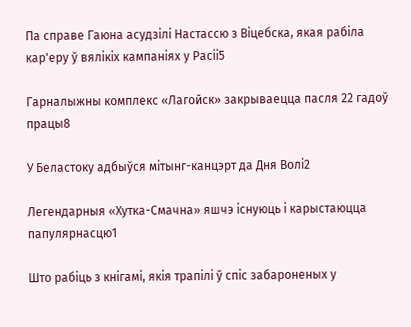Па справе Гаюна асудзілі Настассю з Віцебска, якая рабіла кар'еру ў вялікіх кампаніях у Расіі5

Гарналыжны комплекс «Лагойск» закрываецца пасля 22 гадоў працы8

У Беластоку адбыўся мітынг-канцэрт да Дня Волі2

Легендарныя «Хутка-Смачна» яшчэ існуюць і карыстаюцца папулярнасцю1

Што рабіць з кнігамі, якія трапілі ў спіс забароненых у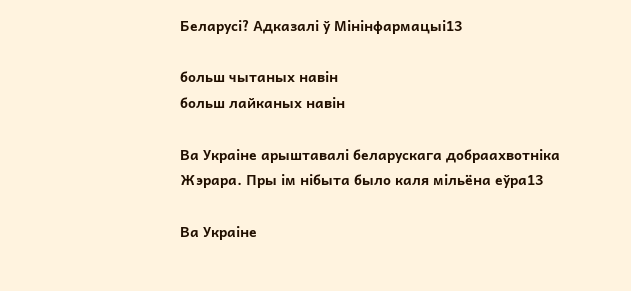Беларусі? Адказалі ў Мінінфармацыі13

больш чытаных навін
больш лайканых навін

Ва Украіне арыштавалі беларускага добраахвотніка Жэрара. Пры ім нібыта было каля мільёна еўра13

Ва Украіне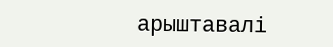арыштавалі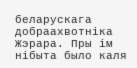беларускага добраахвотніка Жэрара. Пры ім нібыта было каля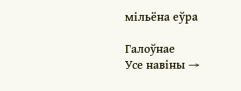мільёна еўра

Галоўнае
Усе навіны →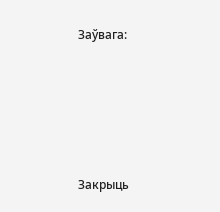Заўвага:









Закрыць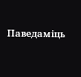Паведаміць